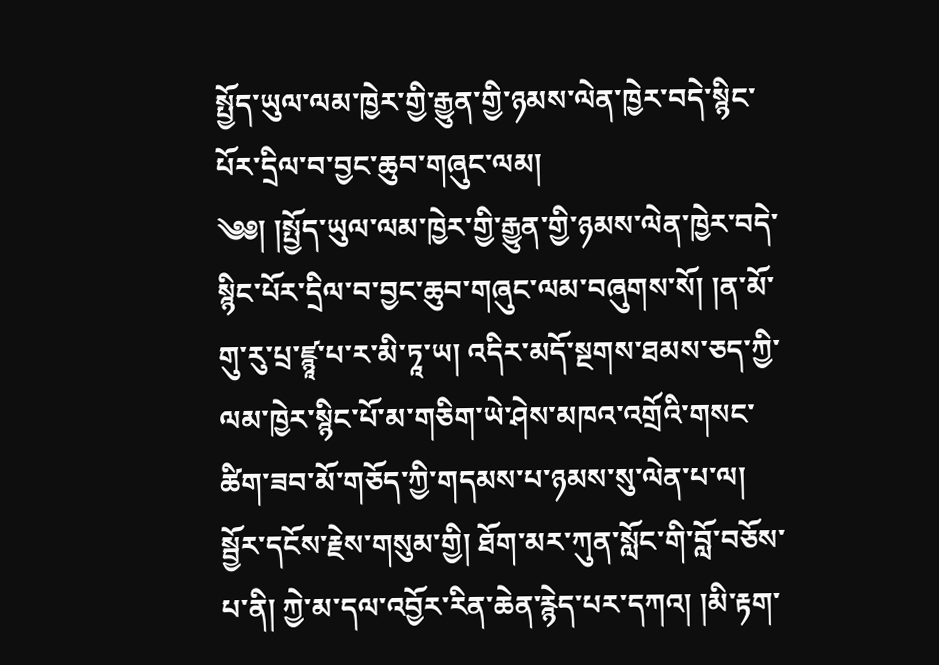སྤྱོད་ཡུལ་ལམ་ཁྱེར་གྱི་རྒྱུན་གྱི་ཉམས་ལེན་ཁྱེར་བདེ་སྙིང་པོར་དྲིལ་བ་བྱང་ཆུབ་གཞུང་ལམ།
༄༅། །སྤྱོད་ཡུལ་ལམ་ཁྱེར་གྱི་རྒྱུན་གྱི་ཉམས་ལེན་ཁྱེར་བདེ་སྙིང་པོར་དྲིལ་བ་བྱང་ཆུབ་གཞུང་ལམ་བཞུགས་སོ། །ན་མོ་གུ་རུ་པྲ་ཛྙཱ་པ་ར་མི་ཏཱ་ཡ། འདིར་མདོ་སྔགས་ཐམས་ཅད་ཀྱི་ལམ་ཁྱེར་སྙིང་པོ་མ་གཅིག་ཡེ་ཤེས་མཁའ་འགྲོའི་གསང་ཚིག་ཟབ་མོ་གཅོད་ཀྱི་གདམས་པ་ཉམས་སུ་ལེན་པ་ལ། སྦྱོར་དངོས་རྗེས་གསུམ་གྱི། ཐོག་མར་ཀུན་སློང་གི་བློ་བཅོས་པ་ནི། ཀྱེ་མ་དལ་འབྱོར་རིན་ཆེན་རྙེད་པར་དཀའ། །མི་རྟག་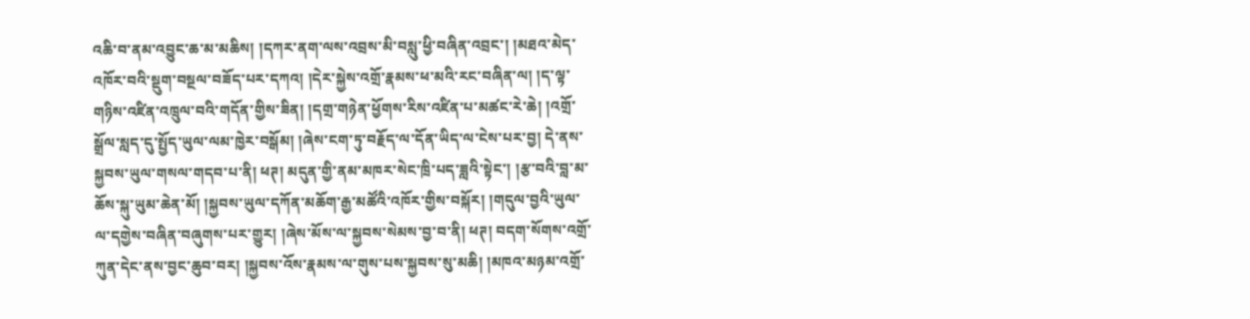འཆི་བ་ནམ་འབྱུང་ཆ་མ་མཆིས། །དཀར་ནག་ལས་འབྲས་མི་བསླུ་ཕྱི་བཞིན་འབྲང་། །མཐའ་མེད་འཁོར་བའི་སྡུག་བསྔལ་བཟོད་པར་དཀའ། །དེར་སྐྱེས་འགྲོ་རྣམས་ཕ་མའི་རང་བཞིན་ལ། །ད་ལྟ་གཉིས་འཛིན་འཁྲུལ་བའི་གདོན་གྱིས་ཟིན། །དགྲ་གཉེན་ཕྱོགས་རིས་འཛིན་པ་མཚང་རེ་ཆེ། །འགྲོ་སྒྲོལ་སླད་དུ་སྤྱོད་ཡུལ་ལམ་ཁྱེར་བསྒོམ། །ཞེས་ངག་ཏུ་བརྗོད་ལ་དོན་ཡིད་ལ་ངེས་པར་བྱ། དེ་ནས་སྐྱབས་ཡུལ་གསལ་གདབ་པ་ནི། ཕཊ། མདུན་གྱི་ནམ་མཁར་སེང་ཁྲི་པད་ཟླའི་སྟེང་། །རྩ་བའི་བླ་མ་ཆོས་སྐུ་ཡུམ་ཆེན་མོ། །སྐྱབས་ཡུལ་དཀོན་མཆོག་རྒྱ་མཚོའི་འཁོར་གྱིས་བསྐོར། །གདུལ་བྱའི་ཡུལ་ལ་དགྱེས་བཞིན་བཞུགས་པར་གྱུར། །ཞེས་མོས་ལ་སྐྱབས་སེམས་བྱ་བ་ནི། ཕཊ། བདག་སོགས་འགྲོ་ཀུན་དེང་ནས་བྱང་ཆུབ་བར། །སྐྱབས་འོས་རྣམས་ལ་གུས་པས་སྐྱབས་སུ་མཆི། །མཁའ་མཉམ་འགྲོ་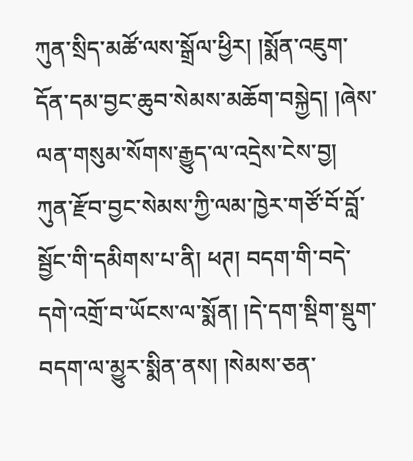ཀུན་སྲིད་མཚོ་ལས་སྒྲོལ་ཕྱིར། །སྨོན་འཇུག་དོན་དམ་བྱང་ཆུབ་སེམས་མཆོག་བསྐྱེད། །ཞེས་ལན་གསུམ་སོགས་རྒྱུད་ལ་འདྲེས་ངེས་བྱ། ཀུན་རྫོབ་བྱང་སེམས་ཀྱི་ལམ་ཁྱེར་གཙོ་བོ་བློ་སྦྱོང་གི་དམིགས་པ་ནི། ཕཊ། བདག་གི་བདེ་དགེ་འགྲོ་བ་ཡོངས་ལ་སྨོན། །དེ་དག་སྡིག་སྡུག་བདག་ལ་མྱུར་སྨིན་ནས། །སེམས་ཅན་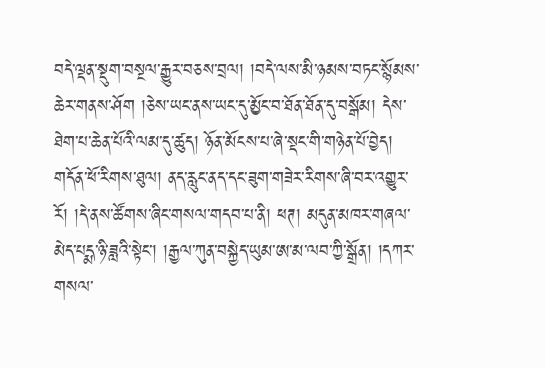བདེ་ལྡན་སྡུག་བསྔལ་རྒྱུར་བཅས་བྲལ། །བདེ་ལས་མི་ཉམས་བཏང་སྙོམས་ཆེར་གནས་ཤོག །ཅེས་ཡང་ནས་ཡང་དུ་མྱོང་བ་ཐོན་ཐོན་དུ་བསྒོམ། དེས་ཐེག་པ་ཆེན་པོའི་ལམ་དུ་ཚུད། ཉོན་མོངས་པ་ཞེ་སྡང་གི་གཉེན་པོ་བྱེད། གདོན་ཕོ་རིགས་ཐུལ། ནད་རླུང་ནད་དང་ཟུག་གཟེར་རིགས་ཞི་བར་འགྱུར་རོ། །དེ་ནས་ཚོགས་ཞིང་གསལ་གདབ་པ་ནི། ཕཊ། མདུན་མཁར་གཞལ་མེད་པདྨ་ཉི་ཟླའི་སྟེང་། །རྒྱལ་ཀུན་བསྐྱེད་ཡུམ་ཨ་མ་ལབ་ཀྱི་སྒྲོན། །དཀར་གསལ་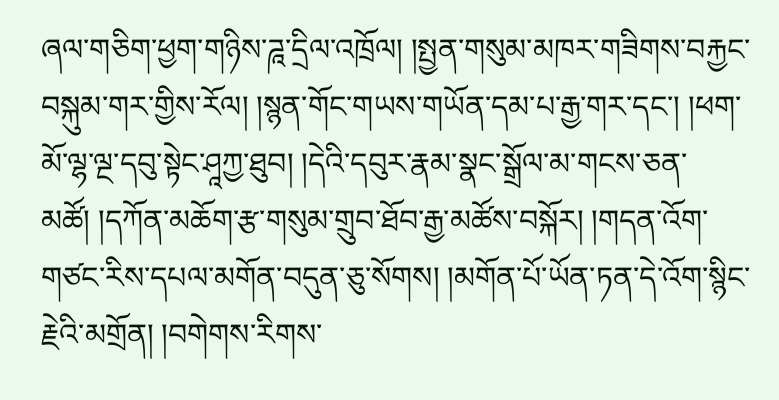ཞལ་གཅིག་ཕྱག་གཉིས་ཌཱ་དྲིལ་འཁྲོལ། །སྤྱན་གསུམ་མཁར་གཟིགས་བརྐྱང་བསྐུམ་གར་གྱིས་རོལ། །སྙན་གོང་གཡས་གཡོན་དམ་པ་རྒྱ་གར་དང་། །ཕག་མོ་ལྷ་ལྔ་དབུ་སྟེང་ཤཱཀྱ་ཐུབ། །དེའི་དབུར་རྣམ་སྣང་སྒྲོལ་མ་གངས་ཅན་མཚོ། །དཀོན་མཆོག་རྩ་གསུམ་གྲུབ་ཐོབ་རྒྱ་མཚོས་བསྐོར། །གདན་འོག་གཙང་རིས་དཔལ་མགོན་བདུན་ཅུ་སོགས། །མགོན་པོ་ཡོན་ཏན་དེ་འོག་སྙིང་རྗེའི་མགྲོན། །བགེགས་རིགས་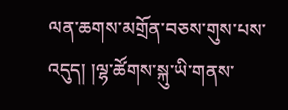ལན་ཆགས་མགྲོན་བཅས་གུས་པས་འདུད། །ལྷ་ཚོགས་སྐུ་ཡི་གནས་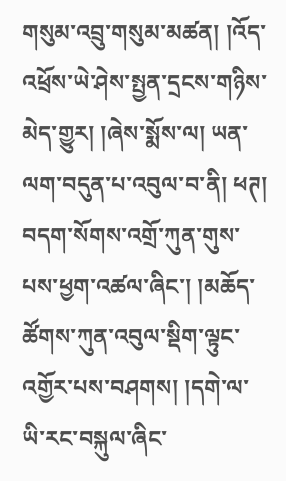གསུམ་འབྲུ་གསུམ་མཚན། །འོད་འཕྲོས་ཡེ་ཤེས་སྤྱན་དྲངས་གཉིས་མེད་གྱུར། །ཞེས་སྨོས་ལ། ཡན་ལག་བདུན་པ་འབུལ་བ་ནི། ཕཊ། བདག་སོགས་འགྲོ་ཀུན་གུས་པས་ཕྱག་འཚལ་ཞིང་། །མཆོད་ཚོགས་ཀུན་འབུལ་སྡིག་ལྟུང་འགྱོར་པས་བཤགས། །དགེ་ལ་ཡི་རང་བསྐུལ་ཞིང་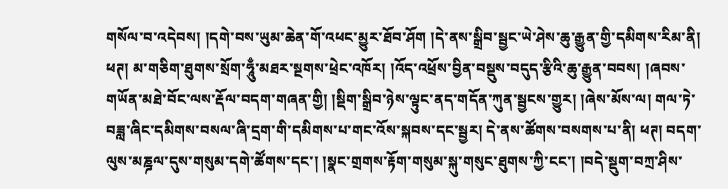གསོལ་བ་འདེབས། །དགེ་བས་ཡུམ་ཆེན་གོ་འཕང་མྱུར་ཐོབ་ཤོག །དེ་ནས་སྒྲིབ་སྦྱང་ཡེ་ཤེས་ཆུ་རྒྱུན་གྱི་དམིགས་རིམ་ནི། ཕཊ། མ་གཅིག་ཐུགས་སྲོག་ཧཱུྃ་མཐར་སྔགས་ཕྲེང་འཁོར། །འོད་འཕྲོས་བྱིན་བསྡུས་བདུད་རྩིའི་ཆུ་རྒྱུན་བབས། །ཞབས་གཡོན་མཐེ་བོང་ལས་རྡོལ་བདག་གཞན་གྱི། །སྡིག་སྒྲིབ་ཉེས་ལྟུང་ནད་གདོན་ཀུན་སྦྱངས་གྱུར། །ཞེས་མོས་ལ། གལ་ཏེ་བཟླ་ཞིང་དམིགས་བསལ་ཞི་དྲག་གི་དམིགས་པ་གང་འོས་སྐབས་དང་སྦྱར། དེ་ནས་ཚོགས་བསགས་པ་ནི། ཕཊ། བདག་ལུས་མཎྜལ་དུས་གསུམ་དགེ་ཚོགས་དང་། །སྣང་གྲགས་རྟོག་གསུམ་སྐུ་གསུང་ཐུགས་ཀྱི་ངང་། །བདེ་སྡུག་བཀྲ་ཤིས་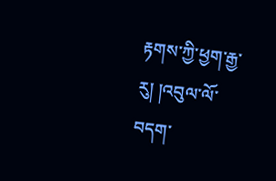རྟགས་ཀྱི་ཕྱག་རྒྱ་རུ། །འབུལ་ལོ་བདག་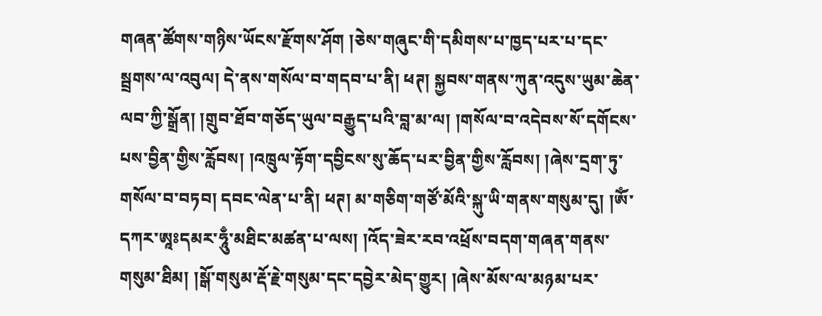གཞན་ཚོགས་གཉིས་ཡོངས་རྫོགས་ཤོག །ཅེས་གཞུང་གི་དམིགས་པ་ཁྱད་པར་པ་དང་སྦྲགས་ལ་འབུལ། དེ་ནས་གསོལ་བ་གདབ་པ་ནི། ཕཊ། སྐྱབས་གནས་ཀུན་འདུས་ཡུམ་ཆེན་ལབ་ཀྱི་སྒྲོན། །གྲུབ་ཐོབ་གཅོད་ཡུལ་བརྒྱུད་པའི་བླ་མ་ལ། །གསོལ་བ་འདེབས་སོ་དགོངས་པས་བྱིན་གྱིས་རློབས། །འཁྲུལ་རྟོག་དབྱིངས་སུ་ཆོད་པར་བྱིན་གྱིས་རློབས། །ཞེས་དྲག་ཏུ་གསོལ་བ་བཏབ། དབང་ལེན་པ་ནི། ཕཊ། མ་གཅིག་གཙོ་མོའི་སྐུ་ཡི་གནས་གསུམ་དུ། །ༀ་དཀར་ཨཱཿདམར་ཧཱུྃ་མཐིང་མཚན་པ་ལས། །འོད་ཟེར་རབ་འཕྲོས་བདག་གཞན་གནས་གསུམ་ཐིམ། །སྒོ་གསུམ་རྡོ་རྗེ་གསུམ་དང་དབྱེར་མེད་གྱུར། །ཞེས་མོས་ལ་མཉམ་པར་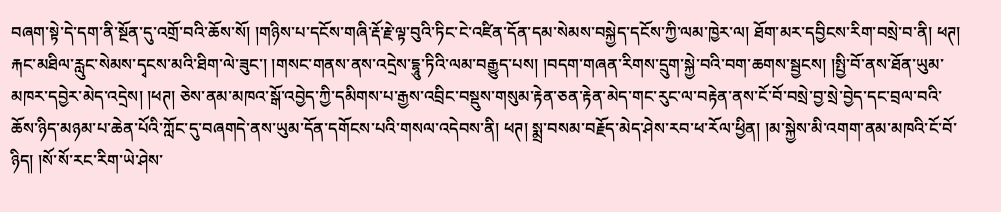བཞག་སྟེ་དེ་དག་ནི་སྔོན་དུ་འགྲོ་བའི་ཆོས་སོ། །གཉིས་པ་དངོས་གཞི་རྡོ་རྗེ་ལྟ་བུའི་ཏིང་ངེ་འཛིན་དོན་དམ་སེམས་བསྐྱེད་དངོས་ཀྱི་ལམ་ཁྱེར་ལ། ཐོག་མར་དབྱིངས་རིག་བསྲེ་བ་ནི། ཕཊ། རྐང་མཐིལ་རླུང་སེམས་དྭངས་མའི་ཐིག་ལེ་ཟུང་། །གསང་གནས་ནས་འདྲེས་དྷཱུ་ཏིའི་ལམ་བརྒྱུད་པས། །བདག་གཞན་རིགས་དྲུག་སྐྱེ་བའི་བག་ཆགས་སྦྱངས། །སྤྱི་བོ་ནས་ཐོན་ཡུམ་མཁར་དབྱེར་མེད་འདྲེས། །ཕཊ། ཅེས་ནམ་མཁའ་སྒོ་འབྱེད་ཀྱི་དམིགས་པ་རྒྱས་འབྲིང་བསྡུས་གསུམ་རྟེན་ཅན་རྟེན་མེད་གང་རུང་ལ་བརྟེན་ནས་ངོ་བོ་བསྲེ་བྱ་སྲེ་བྱེད་དང་བྲལ་བའི་ཆོས་ཉིད་མཉམ་པ་ཆེན་པོའི་ཀློང་དུ་བཞགདེ་ནས་ཡུམ་དོན་དགོངས་པའི་གསལ་འདེབས་ནི། ཕཊ། སྨྲ་བསམ་བརྗོད་མེད་ཤེས་རབ་ཕ་རོལ་ཕྱིན། །མ་སྐྱེས་མི་འགག་ནམ་མཁའི་ངོ་བོ་ཉིད། །སོ་སོ་རང་རིག་ཡེ་ཤེས་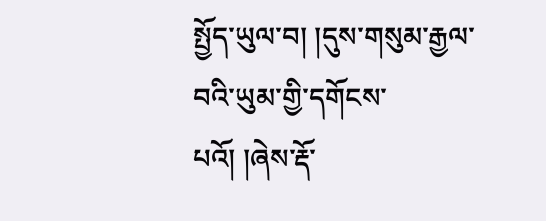སྤྱོད་ཡུལ་བ། །དུས་གསུམ་རྒྱལ་བའི་ཡུམ་གྱི་དགོངས་པའོ། །ཞེས་རྡོ་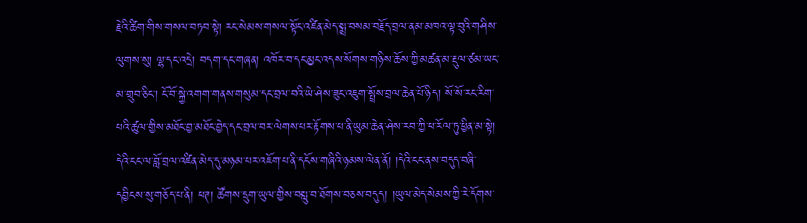རྗེའི་ཚིག་གིས་གསལ་བཏབ་སྟེ། རང་སེམས་གསལ་སྟོང་འཛིན་མེད་སྨྲ་བསམ་བརྗོད་བྲལ་ནམ་མཁའ་ལྟ་བུའི་གཤིས་ལུགས་སུ། ལྷ་དང་འདྲེ། བདག་དང་གཞན། འཁོར་བ་དང་མྱང་འདས་སོགས་གཉིས་ཆོས་ཀྱི་མཚན་མ་རྡུལ་ཙམ་ཡང་མ་གྲུབ་ཅིང་། ངོ་བོ་སྐྱེ་འགག་གནས་གསུམ་དང་བྲལ་བའི་ཡེ་ཤེས་ཟུང་འཇུག་སྤྲོས་བྲལ་ཆེན་པོ་ཉིད། སོ་སོ་རང་རིག་པའི་ཚུལ་གྱིས་མཐོང་བྱ་མཐོང་བྱེད་དང་བྲལ་བར་ལེགས་པར་རྟོགས་པ་ནི་ཡུམ་ཆེན་ཤེས་རབ་ཀྱི་ཕ་རོལ་ཏུ་ཕྱིན་མ་སྟེ། དེའི་ངང་ལ་བློ་བྲལ་འཛིན་མེད་དུ་མཉམ་པར་འཇོག་པ་ནི་དངོས་གཞིའི་ཉམས་ལེན་ནོ། །དེའི་ངང་ནས་བདུད་བཞི་དབྱིངས་སུ་གཅོད་པ་ནི། ཕཊ། ཚོགས་དྲུག་ཡུལ་གྱིས་བསླུ་བ་ཐོགས་བཅས་བདུད། །ཡུལ་མེད་སེམས་ཀྱི་རེ་དོགས་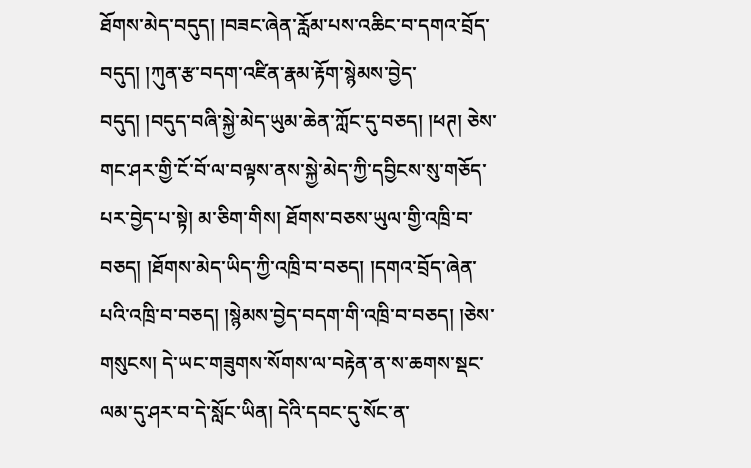ཐོགས་མེད་བདུད། །བཟང་ཞེན་རློམ་པས་འཆིང་བ་དགའ་བྲོད་བདུད། །ཀུན་རྩ་བདག་འཛིན་རྣམ་རྟོག་སྙེམས་བྱེད་བདུད། །བདུད་བཞི་སྐྱེ་མེད་ཡུམ་ཆེན་ཀློང་དུ་བཅད། །ཕཊ། ཅེས་གང་ཤར་གྱི་ངོ་བོ་ལ་བལྟས་ནས་སྐྱེ་མེད་ཀྱི་དབྱིངས་སུ་གཅོད་པར་བྱེད་པ་སྟེ། མ་ཅིག་གིས། ཐོགས་བཅས་ཡུལ་གྱི་འཁྲི་བ་བཅད། །ཐོགས་མེད་ཡིད་ཀྱི་འཁྲི་བ་བཅད། །དགའ་བྲོད་ཞེན་པའི་འཁྲི་བ་བཅད། །སྙེམས་བྱེད་བདག་གི་འཁྲི་བ་བཅད། །ཅེས་གསུངས། དེ་ཡང་གཟུགས་སོགས་ལ་བརྟེན་ན་ས་ཆགས་སྡང་ལམ་དུ་ཤར་བ་དེ་སློང་ཡིན། དེའི་དབང་དུ་སོང་ན་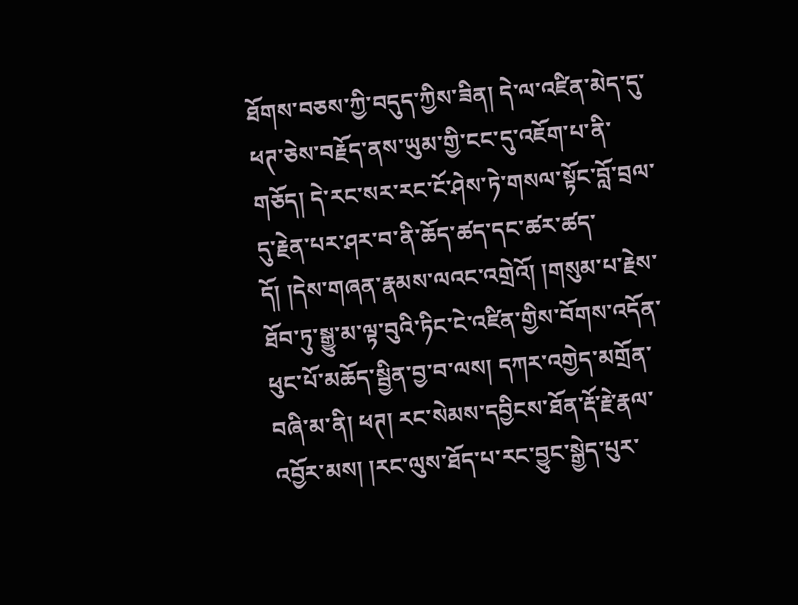ཐོགས་བཅས་ཀྱི་བདུད་ཀྱིས་ཟིན། དེ་ལ་འཛིན་མེད་དུ་ཕཊ་ཅེས་བརྗོད་ནས་ཡུམ་གྱི་ངང་དུ་འཇོག་པ་ནི་གཅོད། དེ་རང་སར་རང་ངོ་ཤེས་ཏེ་གསལ་སྟོང་བློ་བྲལ་དུ་རྗེན་པར་ཤར་བ་ནི་ཆོད་ཚད་དང་ཚར་ཚད་དོ། །དེས་གཞན་རྣམས་ལའང་འགྲེའོ། །གསུམ་པ་རྗེས་ཐོབ་ཏུ་སྒྱུ་མ་ལྟ་བུའི་ཏིང་ངེ་འཛིན་གྱིས་བོགས་འདོན་ཕུང་པོ་མཆོད་སྦྱིན་བྱ་བ་ལས། དཀར་འགྱེད་མགྲོན་བཞི་མ་ནི། ཕཊ། རང་སེམས་དབྱིངས་ཐོན་རྡོ་རྗེ་རྣལ་འབྱོར་མས། །རང་ལུས་ཐོད་པ་རང་བྱུང་སྒྱེད་པུར་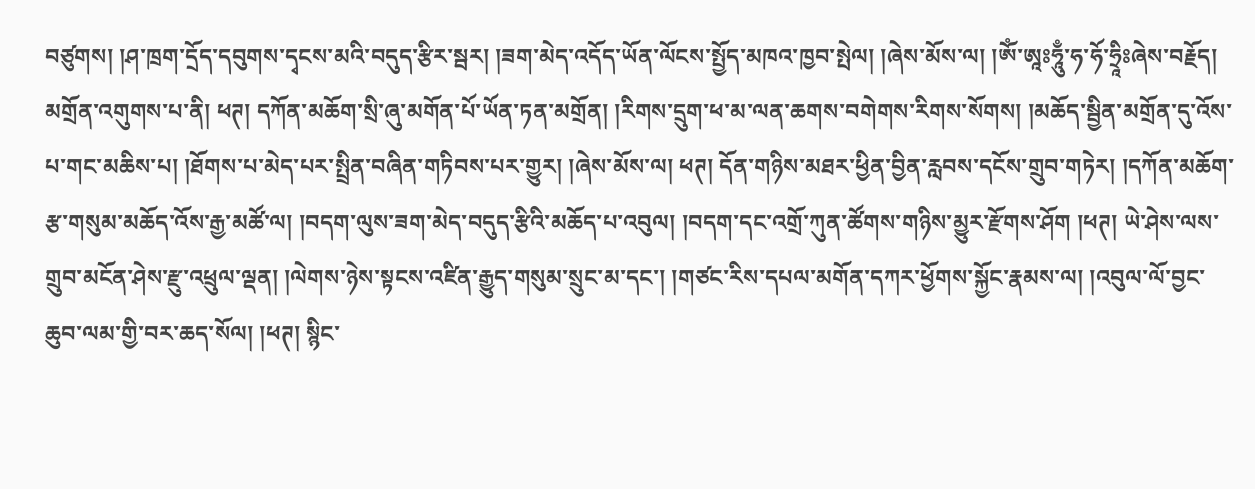བཙུགས། །ཤ་ཁྲག་དྲོད་དབུགས་དྭངས་མའི་བདུད་རྩིར་སྦར། །ཟག་མེད་འདོད་ཡོན་ལོངས་སྤྱོད་མཁའ་ཁྱབ་སྤེལ། །ཞེས་མོས་ལ། །ༀ་ཨཱཿཧཱུྃ་ཧ་ཧོ་ཧྲཱིཿཞེས་བརྗོད། མགྲོན་འགུགས་པ་ནི། ཕཊ། དཀོན་མཆོག་སྲི་ཞུ་མགོན་པོ་ཡོན་ཏན་མགྲོན། །རིགས་དྲུག་ཕ་མ་ལན་ཆགས་བགེགས་རིགས་སོགས། །མཆོད་སྦྱིན་མགྲོན་དུ་འོས་པ་གང་མཆིས་པ། །ཐོགས་པ་མེད་པར་སྤྲིན་བཞིན་གཏིབས་པར་གྱུར། །ཞེས་མོས་ལ། ཕཊ། དོན་གཉིས་མཐར་ཕྱིན་བྱིན་རླབས་དངོས་གྲུབ་གཏེར། །དཀོན་མཆོག་རྩ་གསུམ་མཆོད་འོས་རྒྱ་མཚོ་ལ། །བདག་ལུས་ཟག་མེད་བདུད་རྩིའི་མཆོད་པ་འབུལ། །བདག་དང་འགྲོ་ཀུན་ཚོགས་གཉིས་མྱུར་རྫོགས་ཤོག །ཕཊ། ཡེ་ཤེས་ལས་གྲུབ་མངོན་ཤེས་རྫུ་འཕྲུལ་ལྡན། །ལེགས་ཉེས་སྟངས་འཛིན་རྒྱུད་གསུམ་སྲུང་མ་དང་། །གཙང་རིས་དཔལ་མགོན་དཀར་ཕྱོགས་སྐྱོང་རྣམས་ལ། །འབུལ་ལོ་བྱང་ཆུབ་ལམ་གྱི་བར་ཆད་སོལ། །ཕཊ། སྙིང་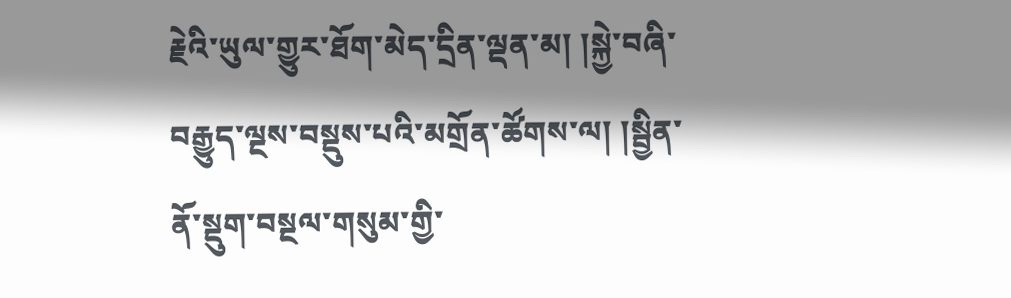རྗེའི་ཡུལ་གྱུར་ཐོག་མེད་དྲིན་ལྡན་མ། །སྐྱེ་བཞི་བརྒྱུད་ལྔས་བསྡུས་པའི་མགྲོན་ཚོགས་ལ། །སྦྱིན་ནོ་སྡུག་བསྔལ་གསུམ་གྱི་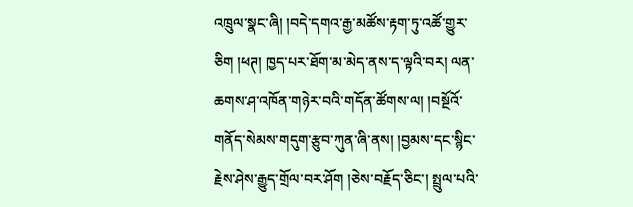འཁྲུལ་སྣང་ཞི། །བདེ་དགའ་རྒྱ་མཚོས་རྟག་ཏུ་འཚོ་གྱུར་ཅིག །ཕཊ། ཁྱད་པར་ཐོག་མ་མེད་ནས་ད་ལྟའི་བར། ལན་ཆགས་ཤ་འཁོན་གཉེར་བའི་གདོན་ཚོགས་ལ། །བསྔོའོ་གནོད་སེམས་གདུག་རྩུབ་ཀུན་ཞི་ནས། །བྱམས་དང་སྙིང་རྗེས་ཤེས་རྒྱུད་གྲོལ་བར་ཤོག །ཅེས་བརྗོད་ཅིང་། སྤྲུལ་པའི་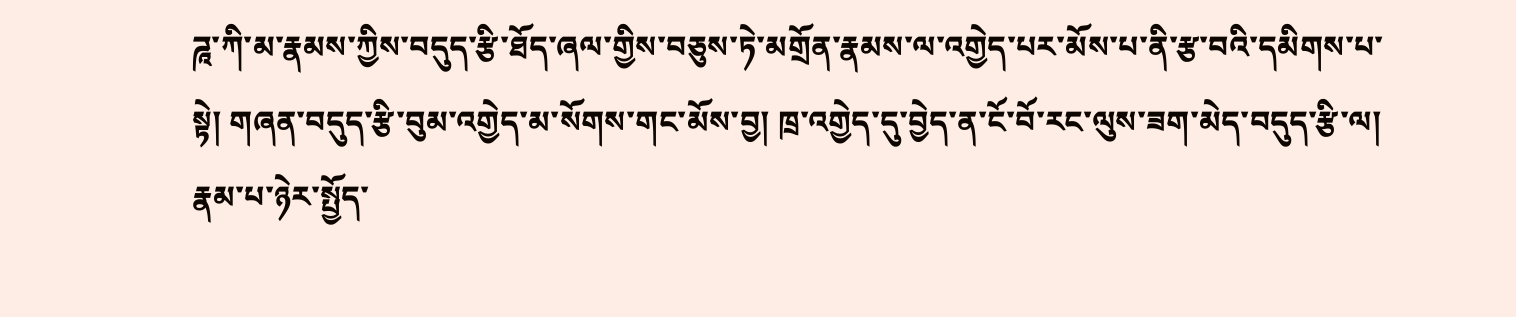ཌཱ་ཀི་མ་རྣམས་ཀྱིས་བདུད་རྩི་ཐོད་ཞལ་གྱིས་བཅུས་ཏེ་མགྲོན་རྣམས་ལ་འགྱེད་པར་མོས་པ་ནི་རྩ་བའི་དམིགས་པ་སྟེ། གཞན་བདུད་རྩི་བུམ་འགྱེད་མ་སོགས་གང་མོས་བྱ། ཁྲ་འགྱེད་དུ་བྱེད་ན་ངོ་བོ་རང་ལུས་ཟག་མེད་བདུད་རྩི་ལ། རྣམ་པ་ཉེར་སྤྱོད་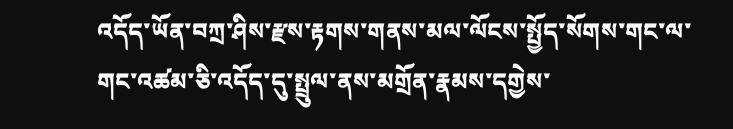འདོད་ཡོན་བཀྲ་ཤིས་རྫས་རྟགས་གནས་མལ་ལོངས་སྤྱོད་སོགས་གང་ལ་གང་འཚམ་ཅི་འདོད་དུ་སྤྲུལ་ནས་མགྲོན་རྣམས་དགྱེས་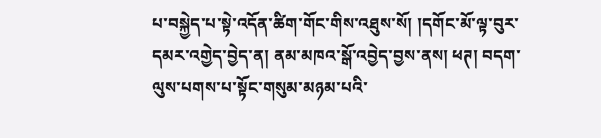པ་བསྐྱེད་པ་སྟེ་འདོན་ཚིག་གོང་གིས་འཐུས་སོ། །དགོང་མོ་ལྟ་བུར་དམར་འགྱེད་བྱེད་ན། ནམ་མཁའ་སྒོ་འབྱེད་བྱས་ནས། ཕཊ། བདག་ལུས་པགས་པ་སྟོང་གསུམ་མཉམ་པའི་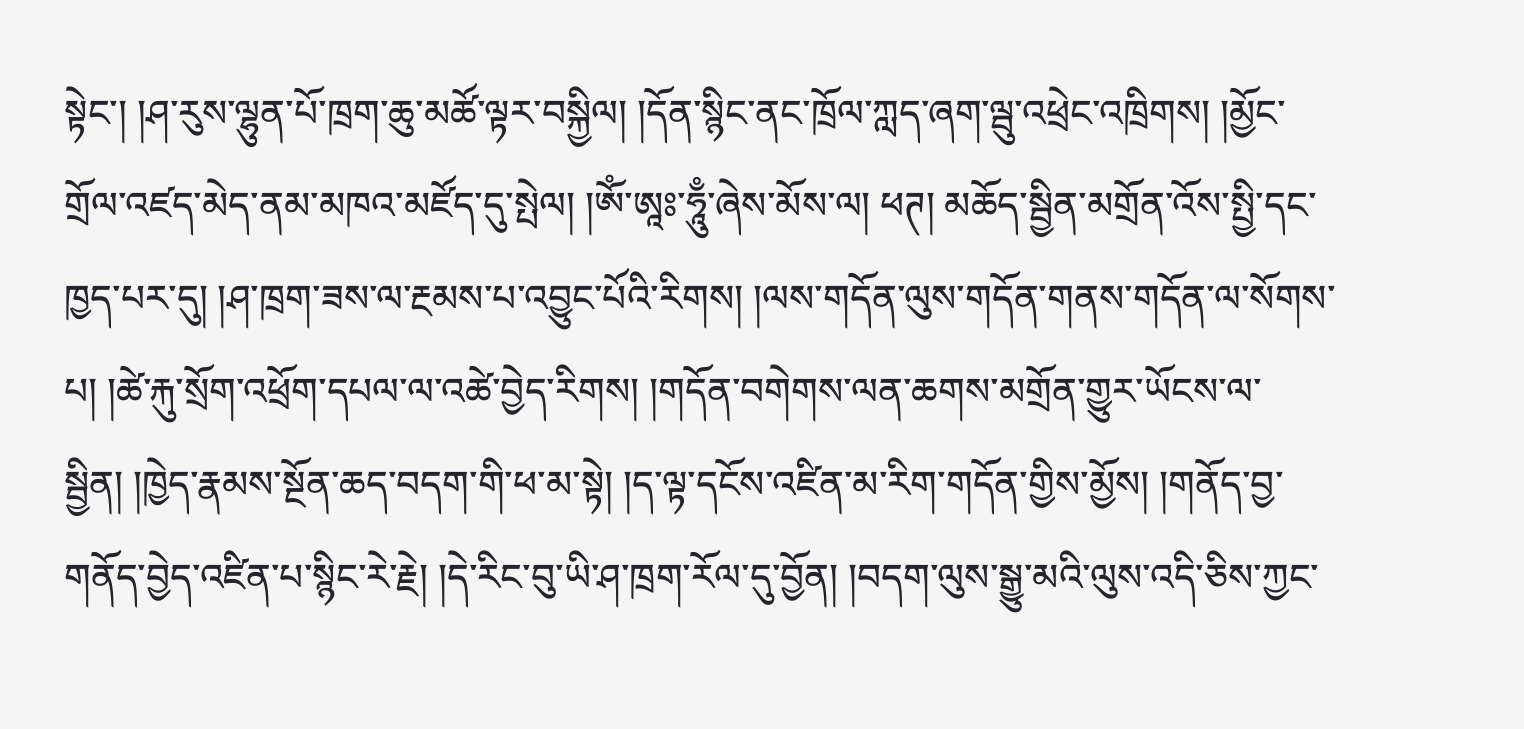སྟེང་། །ཤ་རུས་ལྷུན་པོ་ཁྲག་ཆུ་མཚོ་ལྟར་བསྐྱིལ། །དོན་སྙིང་ནང་ཁྲོལ་ཀླད་ཞག་ལྦུ་འཕྲེང་འཁྲིགས། །མྱོང་གྲོལ་འཛད་མེད་ནམ་མཁའ་མཛོད་དུ་སྤེལ། །ༀ་ཨཱཿ་ཧཱུྃ་ཞེས་མོས་ལ། ཕཊ། མཆོད་སྦྱིན་མགྲོན་འོས་སྤྱི་དང་ཁྱད་པར་དུ། །ཤ་ཁྲག་ཟས་ལ་རྔམས་པ་འབྱུང་པོའི་རིགས། །ལས་གདོན་ལུས་གདོན་གནས་གདོན་ལ་སོགས་པ། །ཚེ་རྐུ་སྲོག་འཕྲོག་དཔལ་ལ་འཚེ་བྱེད་རིགས། །གདོན་བགེགས་ལན་ཆགས་མགྲོན་གྱུར་ཡོངས་ལ་སྦྱིན། །ཁྱེད་རྣམས་སྔོན་ཆད་བདག་གི་ཕ་མ་སྟེ། །ད་ལྟ་དངོས་འཛིན་མ་རིག་གདོན་གྱིས་མྱོས། །གནོད་བྱ་གནོད་བྱེད་འཛིན་པ་སྙིང་རེ་རྗེ། །དེ་རིང་བུ་ཡི་ཤ་ཁྲག་རོལ་དུ་བྱོན། །བདག་ལུས་སྒྱུ་མའི་ལུས་འདི་ཅིས་ཀྱང་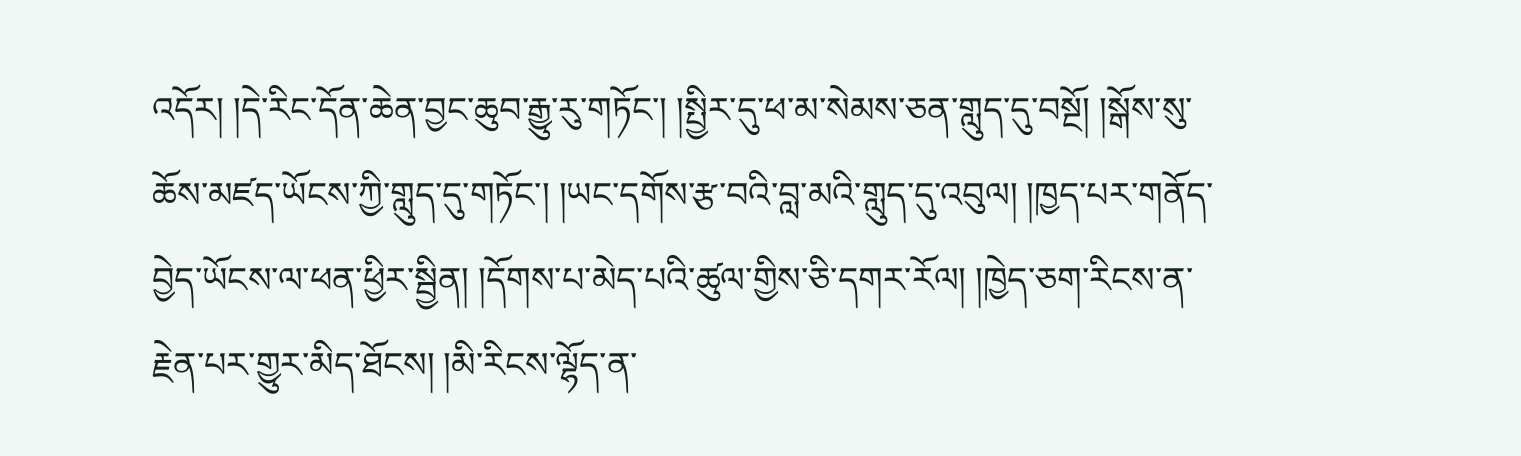འདོར། །དེ་རིང་དོན་ཆེན་བྱང་ཆུབ་རྒྱུ་རུ་གཏོང་། །སྤྱིར་དུ་ཕ་མ་སེམས་ཅན་གླུད་དུ་བསྔོ། །སྒོས་སུ་ཆོས་མཛད་ཡོངས་ཀྱི་གླུད་དུ་གཏོང་། །ཡང་དགོས་རྩ་བའི་བླ་མའི་གླུད་དུ་འབུལ། །ཁྱད་པར་གནོད་བྱེད་ཡོངས་ལ་ཕན་ཕྱིར་སྦྱིན། །དོགས་པ་མེད་པའི་ཚུལ་གྱིས་ཅི་དགར་རོལ། །ཁྱེད་ཅག་རིངས་ན་རྗེན་པར་གྱུར་མིད་ཐོངས། །མི་རིངས་ལྷོད་ན་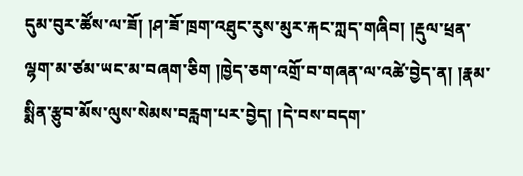དུམ་བུར་ཚོས་ལ་ཟོ། །ཤ་ཟོ་ཁྲག་འཐུང་རུས་མུར་རྐང་ཀླད་གཞིབ། །རྡུལ་ཕྲན་ལྷག་མ་ཙམ་ཡང་མ་བཞག་ཅིག །ཁྱེད་ཅག་འགྲོ་བ་གཞན་ལ་འཚེ་བྱེད་ན། །རྣམ་སྨིན་རྩུབ་མོས་ལུས་སེམས་བརླག་པར་བྱེད། །དེ་བས་བདག་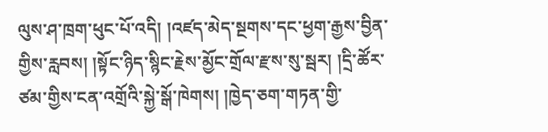ལུས་ཤ་ཁྲག་ཕུང་པོ་འདི། །འཛད་མེད་སྔགས་དང་ཕྱག་རྒྱས་བྱིན་གྱིས་རླབས། །སྟོང་ཉིད་སྙིང་རྗེས་མྱོང་གྲོལ་རྫས་སུ་སྦར། །དྲི་ཚོར་ཙམ་གྱིས་ངན་འགྲོའི་སྐྱེ་སྒོ་ཁེགས། །ཁྱེད་ཅག་གཏན་གྱི་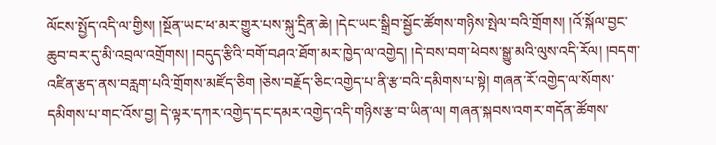ལོངས་སྤྱོད་འདི་ལ་གྱིས། །སྔོན་ཡང་ཕ་མར་གྱུར་པས་སྐུ་དྲིན་ཆེ། །དེང་ཡང་སྒྲིབ་སྦྱོང་ཚོགས་གཉིས་སྤེལ་བའི་གྲོགས། །འོ་སྐོལ་བྱང་ཆུབ་བར་དུ་མི་འབྲལ་འགྲོགས། །བདུད་རྩིའི་བགོ་བཤའ་ཐོག་མར་ཁྱེད་ལ་འགྱེད། །དེ་བས་བག་ཕེབས་སྒྱུ་མའི་ལུས་འདི་རོལ། །བདག་འཛིན་རྩད་ནས་བརླག་པའི་གྲོགས་མཛོད་ཅིག །ཅེས་བརྗོད་ཅིང་འགྱེད་པ་ནི་རྩ་བའི་དམིགས་པ་སྟེ། གཞན་རོ་འགྱེད་ལ་སོགས་དམིགས་པ་གང་འོས་བྱ། དེ་ལྟར་དཀར་འགྱེད་དང་དམར་འགྱེད་འདི་གཉིས་རྩ་བ་ཡིན་ལ། གཞན་སྐབས་འགར་གདོན་ཚོགས་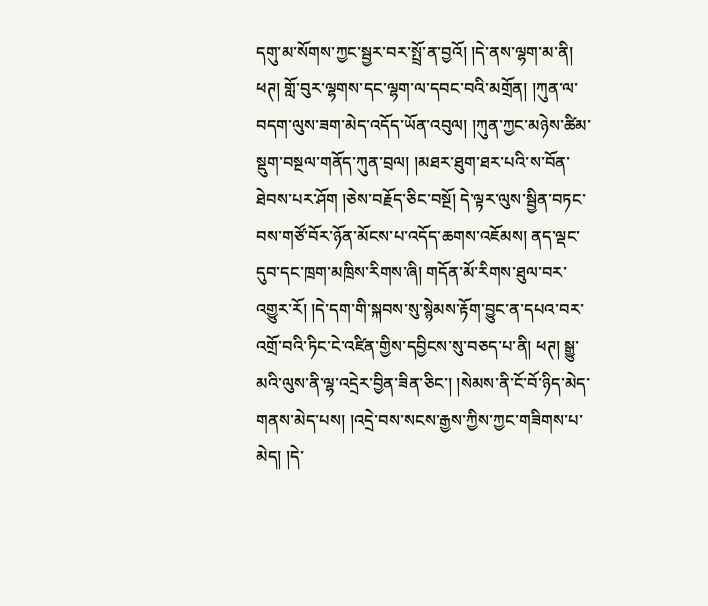དགུ་མ་སོགས་ཀྱང་སྦྱར་བར་སྤྲོ་ན་བྱའོ། །དེ་ནས་ལྷག་མ་ནི། ཕཊ། གློ་བུར་ལྷགས་དང་ལྷག་ལ་དབང་བའི་མགྲོན། །ཀུན་ལ་བདག་ལུས་ཟག་མེད་འདོད་ཡོན་འབུལ། །ཀུན་ཀྱང་མཉེས་ཚིམ་སྡུག་བསྔལ་གནོད་ཀུན་བྲལ། །མཐར་ཐུག་ཐར་པའི་ས་བོན་ཐེབས་པར་ཤོག །ཅེས་བརྗོད་ཅིང་བསྔོ། དེ་ལྟར་ལུས་སྦྱིན་བཏང་བས་གཙོ་བོར་ཉོན་མོངས་པ་འདོད་ཆགས་འཇོམས། ནད་ལྡང་དུབ་དང་ཁྲག་མཁྲིས་རིགས་ཞི། གདོན་མོ་རིགས་ཐུལ་བར་འགྱུར་རོ། །དེ་དག་གི་སྐབས་སུ་སྙེམས་རྟོག་བྱུང་ན་དཔའ་བར་འགྲོ་བའི་ཏིང་ངེ་འཛིན་གྱིས་དབྱིངས་སུ་བཅད་པ་ནི། ཕཊ། སྒྱུ་མའི་ལུས་ནི་ལྷ་འདྲེར་བྱིན་ཟིན་ཅིང་། །སེམས་ནི་ངོ་བོ་ཉིད་མེད་གནས་མེད་པས། །འདྲེ་བས་སངས་རྒྱས་ཀྱིས་ཀྱང་གཟིགས་པ་མེད། །དེ་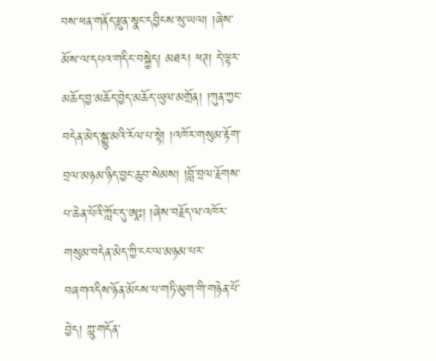བས་ཕན་གནོད་རྫུན་སྣང་དབྱིངས་སུ་ཡལ། །ཞེས་མོས་ལ་དཔའ་གདིང་བསྐྱེད། མཐར། ཕཊ། དེ་ལྟར་མཆོད་བྱ་མཆོད་བྱེད་མཆོད་ཡུལ་མགྲོན། །ཀུན་ཀྱང་བདེན་མེད་སྒྱུ་མའི་རོལ་པ་སྟེ། །འཁོར་གསུམ་རྟོག་བྲལ་མཉམ་ཉིད་བྱང་ཆུབ་སེམས། །བློ་བྲལ་རྗོགས་པ་ཆེན་པོའི་ཀློང་དུ་ཨཱཿ། །ཞེས་བརྗོད་ལ་འཁོར་གསུམ་བདེན་མེད་ཀྱི་ངང་ལ་མཉམ་པར་བཞགའདིས་ཉོན་མོངས་པ་གཏི་མུག་གི་གཉེན་པོ་བྱེད། ཀླུ་གདོན་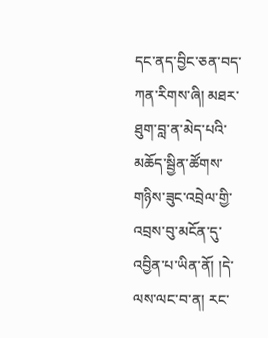དང་ནད་བྱིང་ཅན་བད་ཀན་རིགས་ཞི། མཐར་ཐུག་བླ་ན་མེད་པའི་མཆོད་སྦྱིན་ཚོགས་གཉིས་ཟུང་འབྲེལ་གྱི་འབྲས་བུ་མངོན་དུ་འབྱིན་པ་ཡིན་ནོ། །དེ་ལས་ལང་བ་ན། རང་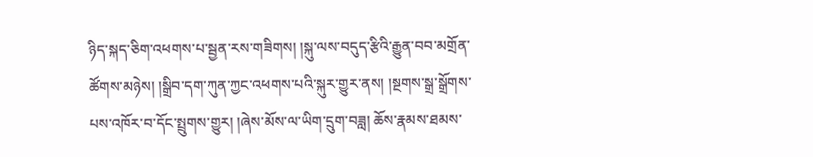ཉིད་སྐད་ཅིག་འཕགས་པ་སྦྱན་རས་གཟིགས། །སྐུ་ལས་བདུད་རྩིའི་རྒྱུན་བབ་མགྲོན་ཚོགས་མཉེས། །སྒྲིབ་དག་ཀུན་ཀྱང་འཕགས་པའི་སྐུར་གྱུར་ནས། །སྔགས་སྒྲ་སྒྲོགས་པས་འཁོར་བ་དོང་སྤྲུགས་གྱུར། །ཞེས་མོས་ལ་ཡིག་དྲུག་བཟླ། ཆོས་རྣམས་ཐམས་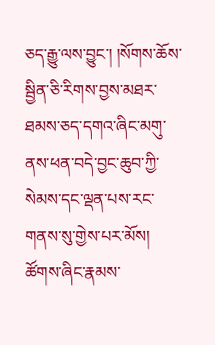ཅད་རྒྱུ་ལས་བྱུང་། །སོགས་ཆོས་སྦྱིན་ཅི་རིགས་བྱས་མཐར་ཐམས་ཅད་དགའ་ཞིང་མགུ་ནས་ཕན་བདེ་བྱང་ཆུབ་ཀྱི་སེམས་དང་ལྡན་པས་རང་གནས་སུ་གྱེས་པར་མོས། ཚོགས་ཞིང་རྣམས་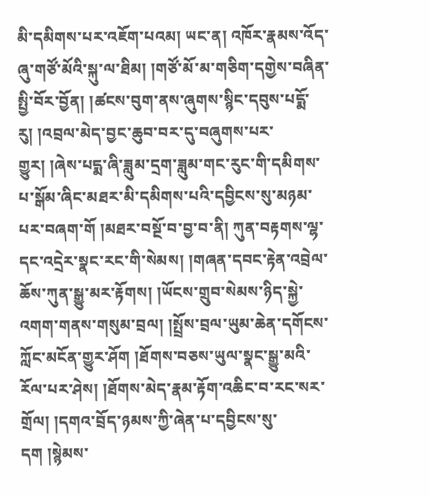མི་དམིགས་པར་འཇོག་པའམ། ཡང་ན། འཁོར་རྣམས་འོད་ཞུ་གཙོ་མོའི་སྐུ་ལ་ཐིམ། །གཙོ་མོ་མ་གཅིག་དགྱེས་བཞིན་སྤྱི་བོར་བྱོན། །ཚངས་བུག་ནས་ཞུགས་སྙིང་དབུས་པདྨོ་རུ། །འབྲལ་མེད་བྱང་ཆུབ་བར་དུ་བཞུགས་པར་གྱུར། །ཞེས་པདྨ་ཞི་ཟླུམ་དྲག་ཟླུམ་གང་རུང་གི་དམིགས་པ་སྒོམ་ཞིང་མཐར་མི་དམིགས་པའི་དབྱིངས་སུ་མཉམ་པར་བཞག་གོ །མཐར་བསྔོ་བ་བྱ་བ་ནི། ཀུན་བརྟགས་ལྷ་དང་འདྲེར་སྣང་རང་གི་སེམས། །གཞན་དབང་རྟེན་འབྲེལ་ཆོས་ཀུན་སྒྱུ་མར་རྟོགས། །ཡོངས་གྲུབ་སེམས་ཉིད་སྐྱེ་འགག་གནས་གསུམ་བྲལ། །སྤྲོས་བྲལ་ཡུམ་ཆེན་དགོངས་ཀློང་མངོན་གྱུར་ཤོག །ཐོགས་བཅས་ཡུལ་སྣང་སྒྱུ་མའི་རོལ་པར་ཤེས། །ཐོགས་མེད་རྣམ་རྟོག་འཆིང་བ་རང་སར་གྲོལ། །དགའ་བྲོད་ཉམས་ཀྱི་ཞེན་པ་དབྱིངས་སུ་དག །སྙེམས་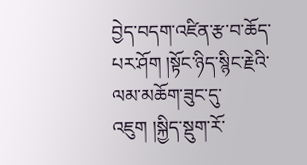བྱེད་བདག་འཛིན་རྩ་བ་ཆོད་པར་ཤོག །སྟོང་ཉིད་སྙིང་རྗེའི་ལམ་མཆོག་ཟུང་དུ་འཇུག །སྐྱིད་སྡུག་རོ་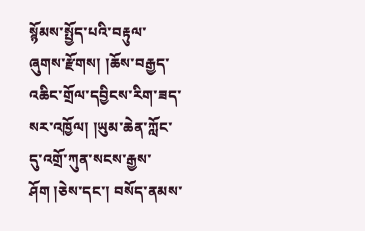སྙོམས་སྤྱོད་པའི་བརྟུལ་ཞུགས་རྫོགས། །ཆོས་བརྒྱད་འཆིང་གྲོལ་དབྱིངས་རིག་ཟད་སར་འཁྱོལ། །ཡུམ་ཆེན་ཀློང་དུ་འགྲོ་ཀུན་སངས་རྒྱས་ཤོག །ཅེས་དང་། བསོད་ནམས་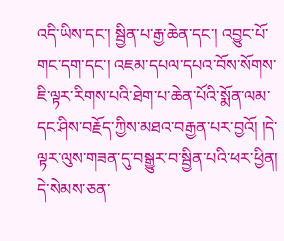འདི་ཡིས་དང་། སྦྱིན་པ་རྒྱ་ཆེན་དང་། འབྱུང་པོ་གང་དག་དང་། འཇམ་དཔལ་དཔའ་བོས་སོགས་ཇི་ལྟར་རིགས་པའི་ཐེག་པ་ཆེན་པོའི་སྨོན་ལམ་དང་ཤིས་བརྗོད་ཀྱིས་མཐའ་བརྒྱན་པར་བྱའོ། །དེ་ལྟར་ལུས་གཟན་དུ་བསྒྱུར་བ་སྦྱིན་པའི་ཕར་ཕྱིན། དེ་སེམས་ཅན་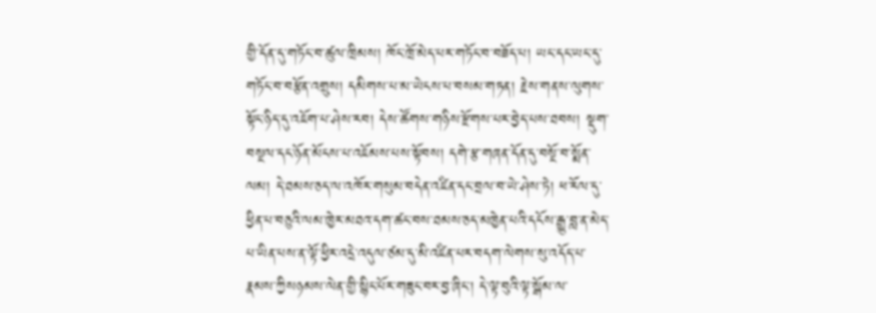གྱི་དོན་དུ་གཏོང་བ་ཚུལ་ཁྲིམས། ཁོང་ཁྲོ་མེད་པར་གཏོང་བ་བཟོད་པ། ཡང་དང་ཡང་དུ་གཏོང་བ་བརྩོན་འགྲུས། དམིགས་པ་མ་ཡེངས་པ་བསམ་གཏན། རྗེས་གནས་ལུགས་སྟོང་ཉིད་དུ་འཇོག་པ་ཤེས་རབ། དེས་ཚོགས་གཉིས་རྫོགས་པར་བྱེད་པས་ཐབས། སྡུག་བསྔལ་དང་ཉོན་མོངས་པ་འཇོམས་པས་སྟོབས། དགེ་རྩ་གཞན་དོན་དུ་བསྔོ་བ་སྨོན་ལམ། དེ་ཐམས་ཅད་ལ་འཁོར་གསུམ་བདེན་འཛིན་དང་བྲལ་བ་ཡེ་ཤེས་ཏེ། ཕ་རོལ་དུ་ཕྱིན་པ་བཅུའི་ལམ་ཁྱེར་མཐའ་དག་ཚང་བས་ཐམས་ཅད་མཁྱེན་པའི་དངོས་རྒྱུ་བླ་ན་མེད་པ་ཡིན་པས་ན་ལྟོ་ཕྱིར་འདྲེ་འདུལ་ཙམ་དུ་མི་འཛིན་པར་བདག་ལེགས་སུ་འདོད་པ་རྣམས་ཀྱིསཉམས་ལེན་གྱི་སྙིང་པོར་གཟུང་བར་བྱ་ཞིང་། དེ་ལྟ་བུའི་ལྟ་སྒོམ་ལ་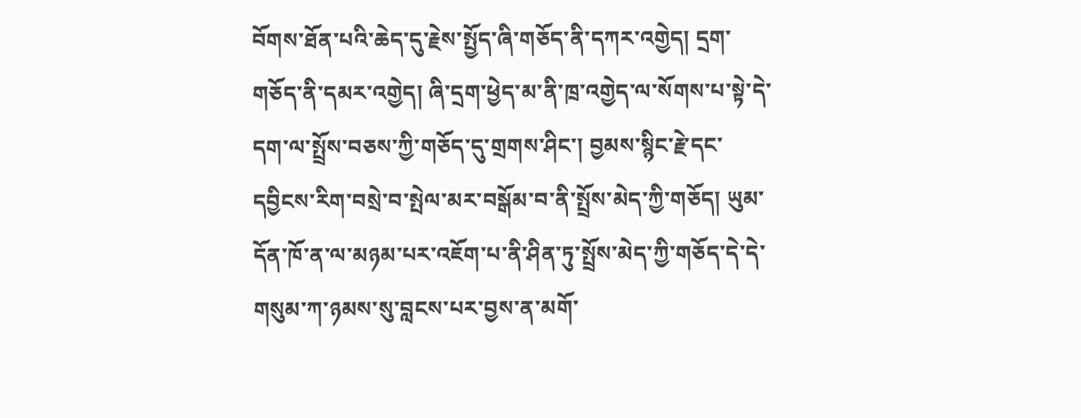བོགས་ཐོན་པའི་ཆེད་དུ་རྗེས་སྤྱོད་ཞི་གཅོད་ནི་དཀར་འགྱེད། དྲག་གཅོད་ནི་དམར་འགྱེད། ཞི་དྲག་ཕྱེད་མ་ནི་ཁྲ་འགྱེད་ལ་སོགས་པ་སྟེ་དེ་དག་ལ་སྤྲོས་བཅས་ཀྱི་གཅོད་དུ་གྲགས་ཤིང་། བྱམས་སྙིང་རྗེ་དང་དབྱིངས་རིག་བསྲེ་བ་སྤེལ་མར་བསྒོམ་བ་ནི་སྤྲོས་མེད་ཀྱི་གཅོད། ཡུམ་དོན་ཁོ་ན་ལ་མཉམ་པར་འཇོག་པ་ནི་ཤིན་ཏུ་སྤྲོས་མེད་ཀྱི་གཅོད་དེ་དེ་གསུམ་ཀ་ཉམས་སུ་བླངས་པར་བྱས་ན་མགོ་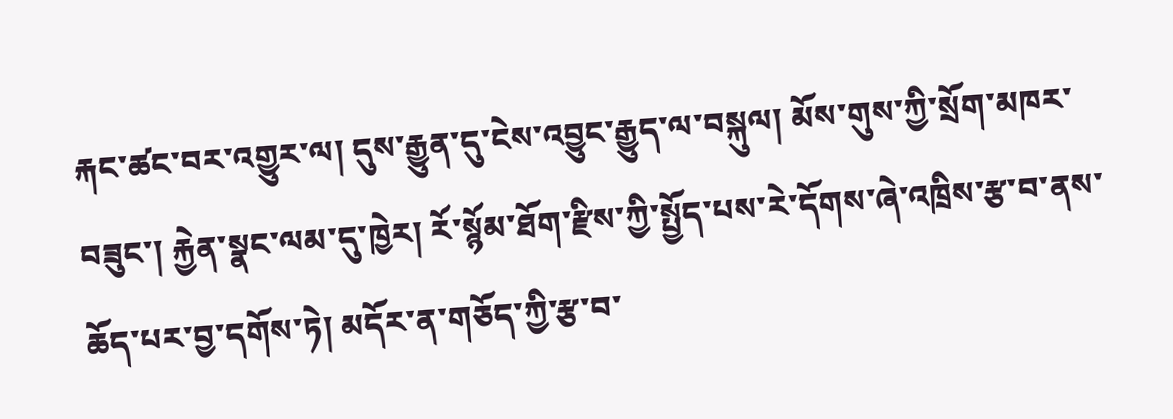རྐང་ཚང་བར་འགྱུར་ལ། དུས་རྒྱུན་དུ་ངེས་འབྱུང་རྒྱུད་ལ་བསྐུལ། མོས་གུས་ཀྱི་སྲོག་མཁར་བཟུང་། རྐྱེན་སྣང་ལམ་དུ་ཁྱེར། རོ་སྙོམ་ཐོག་རྫིས་ཀྱི་སྤྱོད་པས་རེ་དོགས་ཞེ་འཁྲིས་རྩ་བ་ནས་ཆོད་པར་བྱ་དགོས་ཏེ། མདོར་ན་གཅོད་ཀྱི་རྩ་བ་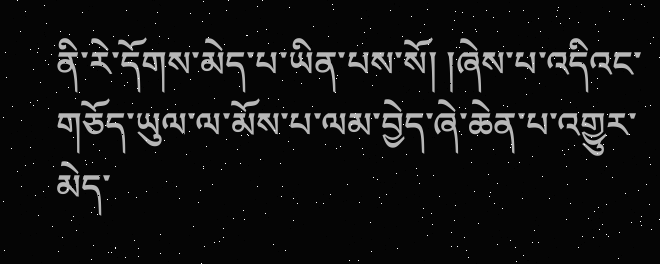ནི་རེ་དོགས་མེད་པ་ཡིན་པས་སོ། །ཞེས་པ་འདིའང་གཅོད་ཡུལ་ལ་མོས་པ་ལམ་བྱེད་ཞེ་ཆེན་པ་འགྱུར་མེད་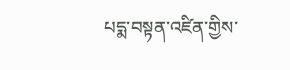པདྨ་བསྟན་འཛིན་གྱིས་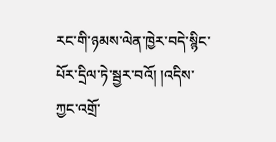རང་གི་ཉམས་ལེན་ཁྱེར་བདེ་སྙིང་པོར་དྲིལ་ཏེ་སྦྱར་བའོ། །འདིས་ཀྱང་འགྲོ་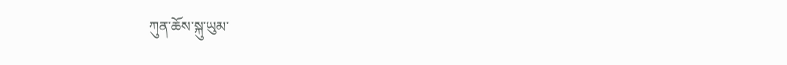ཀུན་ཆོས་སྐུ་ཡུམ་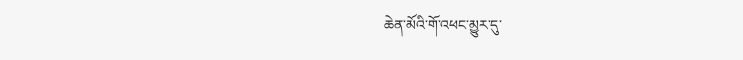ཆེན་མོའི་གོ་འཕང་མྱུར་དུ་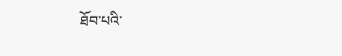ཐོབ་པའི་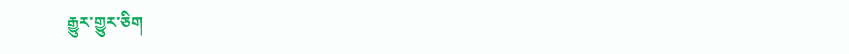རྒྱུར་གྱུར་ཅིག